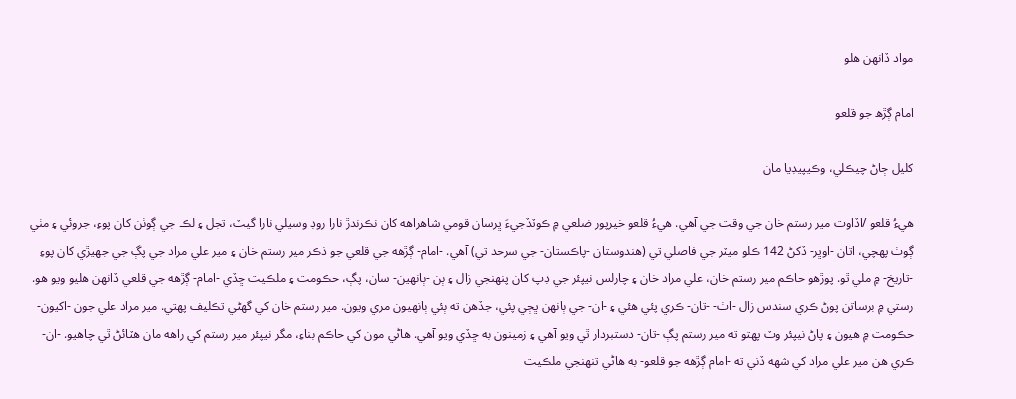مواد ڏانھن هلو

امام ڳڙھ جو قلعو

کليل ڄاڻ چيڪلي، وڪيپيڊيا مان

هيءُ قلعو /اڏاوت مير رستم خان جي وقت جي آهي. هيءُ قلعو خيرپور ضلعي ۾ ڪوٽڏجيءَ ڀرسان قومي شاھراهه کان نڪرندڙ نارا روڊ وسيلي نارا گيٽ، تجل ۽ لڪ جي ڳوٺن کان پوءِ، جروئي ۽ مٺي ڳوٺ پھچي، اتان -اوڀر- ڏکڻ 142 ڪلو ميٽر جي فاصلي تي (ھندوستان -پاڪستان- جي سرحد تي) آهي. -امام- ڳڙهه جي قلعي جو ذڪر مير رستم خان ۽ مير علي مراد جي پڳ جي جھيڙي کان پوءِ -تاريخ- ۾ ملي ٿو. پوڙھو حاڪم مير رستم خان، علي مراد خان ۽ چارلس نيپئر جي ڊپ کان پنھنجي زال ۽ ٻن -ٻانھين- سان، پڳ، حڪومت ۽ ملڪيت ڇڏي -امام- ڳڙهه جي قلعي ڏانھن ھليو ويو ھو. رستي ۾ برساتن پوڻ ڪري سندس زال -اٺ- -تان- ڪري پئي ھئي ۽ -ان- جي ٻانھن ڀڄي پئي، جڏھن ته ٻئي ٻانھيون مري ويون. مير رستم خان کي گھڻي تڪليف پھتي. مير مراد علي جون -اکيون- حڪومت ۾ ھيون ۽ پاڻ نيپئر وٽ پھتو ته مير رستم پڳ -تان- دستبردار ٿي ويو آھي ۽ زمينون به ڇڏي ويو آھي. ھاڻي مون کي حاڪم بناءِ، مگر نيپئر مير رستم کي راهه مان ھٽائڻ ٿي چاھيو. -ان- ڪري ھن مير علي مراد کي شهه ڏني ته -امام ڳڙهه جو قلعو- به ھاڻي تنھنجي ملڪيت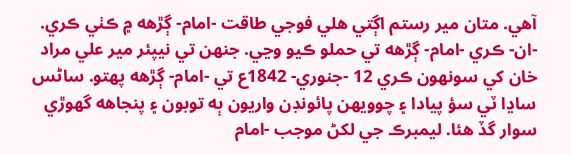آھي. متان مير رستم اڳتي ھلي فوجي طاقت -امام- ڳڙهه ۾ ڪٺي ڪري. -ان- ڪري -امام- ڳڙهه تي حملو ڪيو وڃي. جنهن تي نيپئر مير علي مراد خان کي سونھون ڪري 12 -جنوري- 1842ع تي -امام- ڳڙهه پھتو. ساڻس ساڍا ٽي سؤ پيادا ۽ چوويھن پائونڊن واريون ٻه توبون ۽ پنجاهه گھوڙي سوار گڏ ھئا. ليمبرڪ جي لکڻ موجب -امام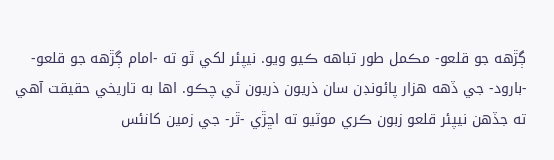ڳڙهه جو قلعو- مڪمل طور تباهه ڪيو ويو. نيپئر لکي ٿو ته -امام ڳڙهه جو قلعو- -بارود- جي ڏهه ھزار پائونڊن سان ذريون ذريون ٿي چڪو. اھا به تاريخي حقيقت آھي ته جڏھن نيپئر قلعو زبون ڪري موٽيو ته اڇڙي -ٿر- جي زمين کانئس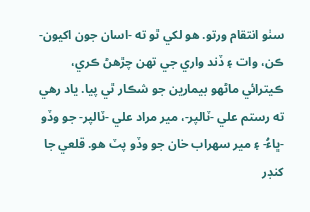سٺو انتقام ورتو. ھو لکي ٿو ته -اسان جون اکيون- ڪن، وات ۽ ڏند واري جي تهن چڙھڻ ڪري، ڪيترائي ماڻھو بيمارين جو شڪار ٿي پيا. ياد رھي ته رستم علي -ٽالپر-، مير مراد علي -ٽالپر- جو وڏو -ڀاءُ- ۽ مير سھراب خان جو وڏو پٽ ھو. قلعي جا کنڊر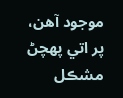موجود آھن، پر اتي پھچڻ مشڪل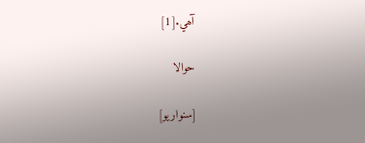آھي.[1]

حوالا

[سنواريو]